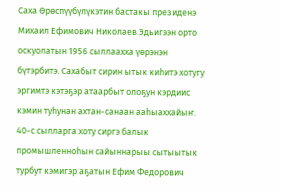Саха Өрөспүүбүлүкэтин бастакы президенэ Михаил Ефимович Николаев Эдьигээн орто оскуолатын 1956 сыллаахха үөрэнэн бүтэрбитэ. Сахабыт сирин ытык киһитэ хотугу эргимтэ кэтэҕэр атаарбыт олоҕун кэрдиис кэмин туһунан ахтан-санаан ааһыаххайыҥ.
40-с сылларга хоту сиргэ балык промышленноһын сайыннарыы сытыытык турбут кэмигэр аҕатын Ефим Федорович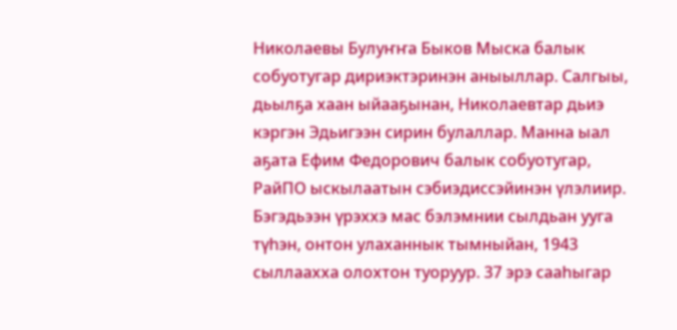Николаевы Булуҥҥа Быков Мыска балык собуотугар дириэктэринэн аныыллар. Салгыы, дьылҕа хаан ыйааҕынан, Николаевтар дьиэ кэргэн Эдьигээн сирин булаллар. Манна ыал аҕата Ефим Федорович балык собуотугар, РайПО ыскылаатын сэбиэдиссэйинэн үлэлиир. Бэгэдьээн үрэххэ мас бэлэмнии сылдьан ууга түһэн, онтон улаханнык тымныйан, 1943 сыллаахха олохтон туоруур. 37 эрэ сааһыгар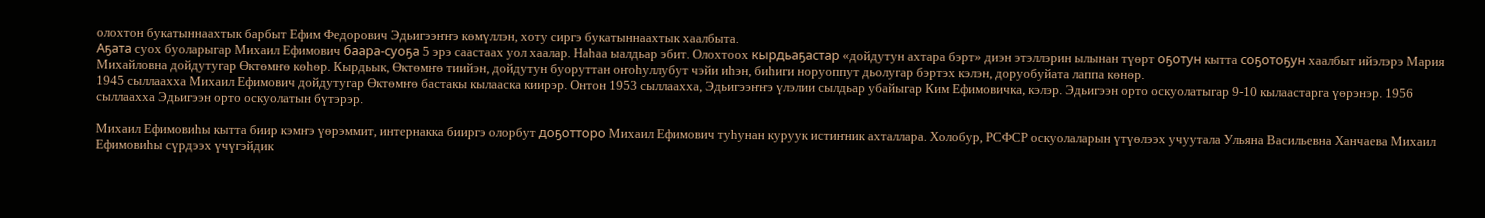олохтон букатыннаахтык барбыт Ефим Федорович Эдьигээҥҥэ көмүллэн, хоту сиргэ букатыннаахтык хаалбыта.
Аҕата суох буоларыгар Михаил Ефимович баара-суоҕа 5 эрэ саастаах уол хаалар. Наһаа ыалдьар эбит. Олохтоох кырдьаҕастар «дойдутун ахтара бэрт» диэн этэллэрин ылынан түөрт оҕотун кытта соҕотоҕун хаалбыт ийэлэрэ Мария Михайловна дойдутугар Өктөмҥө көһөр. Кырдьык, Өктөмҥө тиийэн, дойдутун буоруттан оҥоһуллубут чэйи иһэн, биһиги норуоппут дьолугар бэртэх кэлэн, доруобуйата лаппа көнөр.
1945 сыллаахха Михаил Ефимович дойдутугар Өктөмҥө бастакы кылааска киирэр. Онтон 1953 сыллаахха, Эдьигээҥҥэ үлэлии сылдьар убайыгар Ким Ефимовичка, кэлэр. Эдьигээн орто оскуолатыгар 9-10 кылаастарга үөрэнэр. 1956 сыллаахха Эдьигээн орто оскуолатын бүтэрэр.

Михаил Ефимовиһы кытта биир кэмҥэ үөрэммит, интернакка бииргэ олорбут доҕотторо Михаил Ефимович туһунан куруук истиҥник ахталлара. Холобур, РСФСР оскуолаларын үтүөлээх учуутала Ульяна Васильевна Ханчаева Михаил Ефимовиһы сүрдээх үчүгэйдик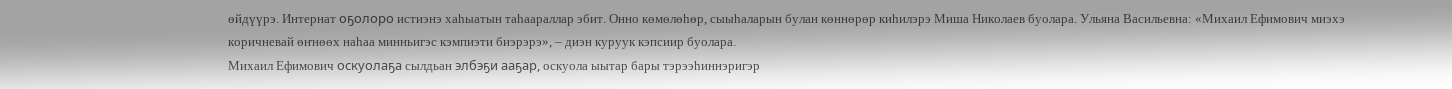өйдүүрэ. Интернат оҕолоро истиэнэ хаһыатын таһаараллар эбит. Онно көмөлөһөр, сыыһаларын булан көннөрөр киһилэрэ Миша Николаев буолара. Ульяна Васильевна: «Михаил Ефимович миэхэ коричневай өҥнөөх наһаа минньигэс кэмпиэти биэрэрэ», – диэн куруук кэпсиир буолара.
Михаил Ефимович оскуолаҕа сылдьан элбэҕи ааҕар, оскуола ыытар бары тэрээһиннэригэр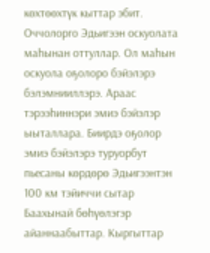көхтөөхтүк кыттар эбит. Оччолорго Эдьигээн оскуолата маһынан оттуллар. Ол маһын оскуола оҕолоро бэйэлэрэ бэлэмнииллэрэ. Араас тэрээһиннэри эмиэ бэйэлэр ыыталлара. Биирдэ оҕолор эмиэ бэйэлэрэ туруорбут пьесаны көрдөрө Эдьигээнтэн 100 км тэйиччи сытар Баахынай бөһүөлэгэр айаннаабыттар. Кыргыттар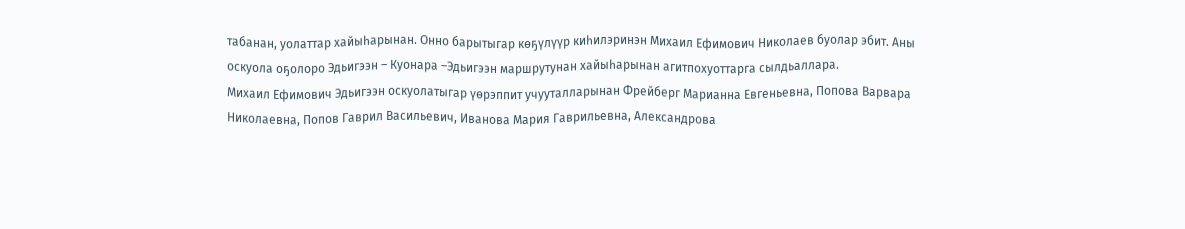табанан, уолаттар хайыһарынан. Онно барытыгар көҕүлүүр киһилэринэн Михаил Ефимович Николаев буолар эбит. Аны оскуола оҕолоро Эдьигээн – Куонара –Эдьигээн маршрутунан хайыһарынан агитпохуоттарга сылдьаллара.
Михаил Ефимович Эдьигээн оскуолатыгар үөрэппит учууталларынан Фрейберг Марианна Евгеньевна, Попова Варвара Николаевна, Попов Гаврил Васильевич, Иванова Мария Гаврильевна, Александрова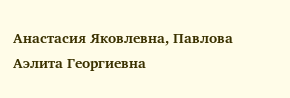Анастасия Яковлевна, Павлова Аэлита Георгиевна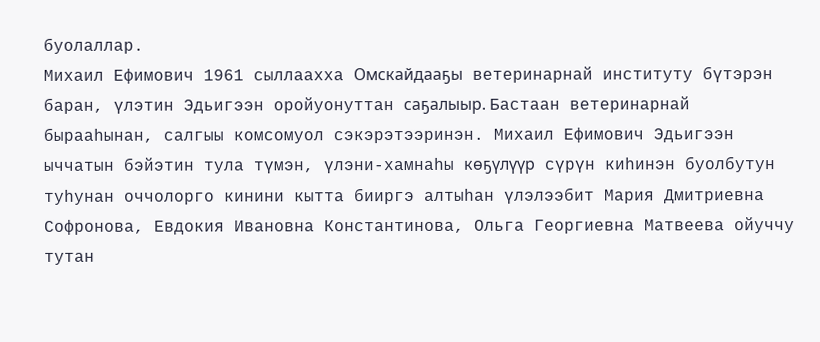буолаллар.
Михаил Ефимович 1961 сыллаахха Омскайдааҕы ветеринарнай институту бүтэрэн баран, үлэтин Эдьигээн оройуонуттан саҕалыыр. Бастаан ветеринарнай бырааһынан, салгыы комсомуол сэкэрэтээринэн. Михаил Ефимович Эдьигээн ыччатын бэйэтин тула түмэн, үлэни-хамнаһы көҕүлүүр сүрүн киһинэн буолбутун туһунан оччолорго кинини кытта бииргэ алтыһан үлэлээбит Мария Дмитриевна Софронова, Евдокия Ивановна Константинова, Ольга Георгиевна Матвеева ойуччу тутан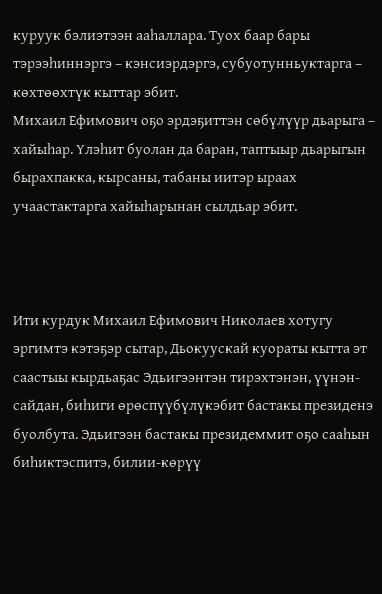куруук бэлиэтээн ааһаллара. Туох баар бары тэрээһиннэргэ – кэнсиэрдэргэ, субуотунньуктарга – көхтөөхтүк кыттар эбит.
Михаил Ефимович оҕо эрдэҕиттэн сөбүлүүр дьарыга – хайыһар. Үлэһит буолан да баран, таптыыр дьарыгын бырахпакка, кырсаны, табаны иитэр ыраах учаастактарга хайыһарынан сылдьар эбит.



Ити курдук Михаил Ефимович Николаев хотугу эргимтэ кэтэҕэр сытар, Дьокуускай куораты кытта эт саастыы кырдьаҕас Эдьигээнтэн тирэхтэнэн, үүнэн-сайдан, биһиги өрөспүүбүлүкэбит бастакы президенэ буолбута. Эдьигээн бастакы президеммит оҕо сааһын биһиктэспитэ, билии-көрүү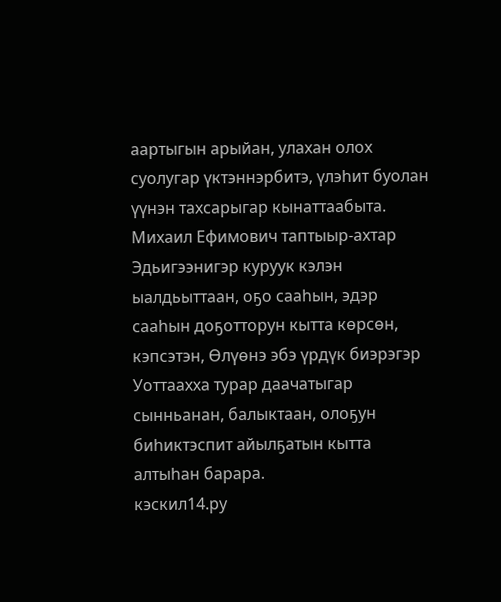аартыгын арыйан, улахан олох суолугар үктэннэрбитэ, үлэһит буолан үүнэн тахсарыгар кынаттаабыта.
Михаил Ефимович таптыыр-ахтар Эдьигээнигэр куруук кэлэн ыалдьыттаан, оҕо сааһын, эдэр сааһын доҕотторун кытта көрсөн, кэпсэтэн, Өлүөнэ эбэ үрдүк биэрэгэр Уоттаахха турар даачатыгар сынньанан, балыктаан, олоҕун биһиктэспит айылҕатын кытта алтыһан барара.
кэскил14.ру